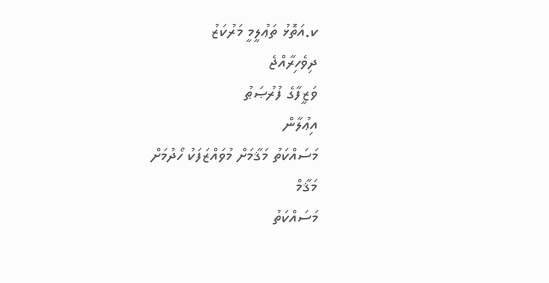ކ.އަތޮޅު ތަޢުލީމީ މަރުކަޒު
ދިވެހިރާއްޖެ
ވަޒީފާގެ ފުރުޞަޠު
އިޢުލާން
މަސައްކަތު މަޤާމަށް މުވައްޒަފަކު ހޯދުމަށް
މަޤާމް
މަސައްކަތު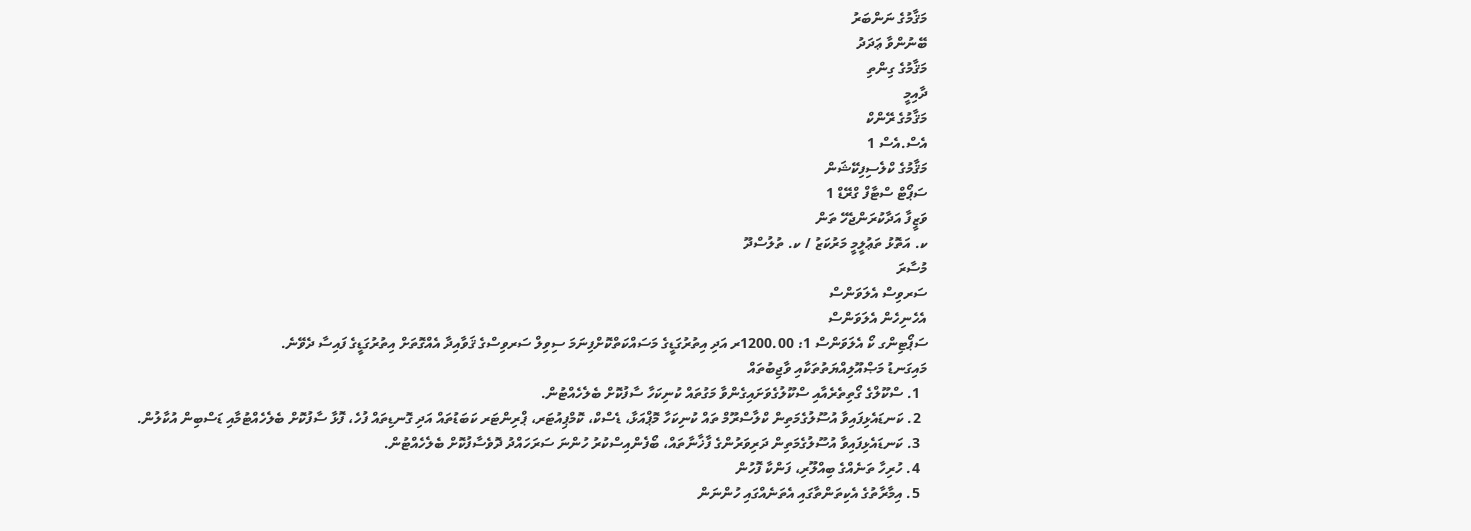މަޤާމުގެ ނަންބަރު
ބޭނުންވާ ޢަދަދު
މަޤާމުގެ ގިންތި
ދާއިމީ
މަޤާމުގެ ރޭންކް
އެސް.އެސް 1
މަޤާމުގެ ކްލެސިފިކޭޝަން
ސަޕޯޓް ސްޓާފް ގްރޭޑް 1
ވަޒީފާ އަދާކުރަންޖެހޭ ތަން
ކ. އަތޮޅު ތަޢުލީމީ މަރުކަޒު / ކ. ތުލުސްދޫ
މުސާރަ
ސަރވިސް އެލަވަންސް
އެހެނިހެން އެލަވަންސް
ސަޕޯޓިންގ ކޯ އެލަވަންސް 1: 1200.00ރ އަދި އިތުރުގަޑީގެ މަސައްކަތްކޮށްފިނަމަ ސިވިލް ސަރވިސްގެ ޤަވާއިދާ އެއްގޮތަށް އިތުރުގަޑީގެ ފައިސާ ދެވޭނެ.
މައިގަނޑު މަޞްއޫލިއްޔަތުތަކާއި ވާޖިބުތައް
  1. ސްކޫލްގެ ގޯތިތެރެއާއި ސްކޫލުގެވަށައިގެންވާ މަގުތައް ކުނިކަހާ ސާފުކޮށް ބެލެހެއްޓުން.
  2. ކަނޑައެޅިފައިވާ އުސޫލުގެމަތިން ކްލާސްރޫމް ތައް ކުނިކަހާ މޮޕްއަޅާ، ޑެސްކް، ކޮމްޕިއުޓަރ، ޕްރިންޓަރ ކަބަޑުތައް އަދި ގޮނޑިތައް ފުހެ، ފޮޅާ ސާފުކޮށް ބެލެހެއްޓުމާއި ޑަސްބިން އުކާލުން.
  3. ކަނޑައެޅިފައިވާ އުސޫލުގެމަތިން ދަރިވަރުންގެ ފާޚާނާތައް، ބޯފެންއިސްކުރު ހުންނަ ސަރަހައްދު ދޮވެސާފުކޮށް ބެލެހެއްޓުން.
  4. ހުރިހާ ތަނެއްގެ ބިއްލޫރި، ފަންކާ ފޮހުން
  5. އިމާރާތުގެ އެކިތަންތާގައި އެތަނެއްގައި ހުންނަން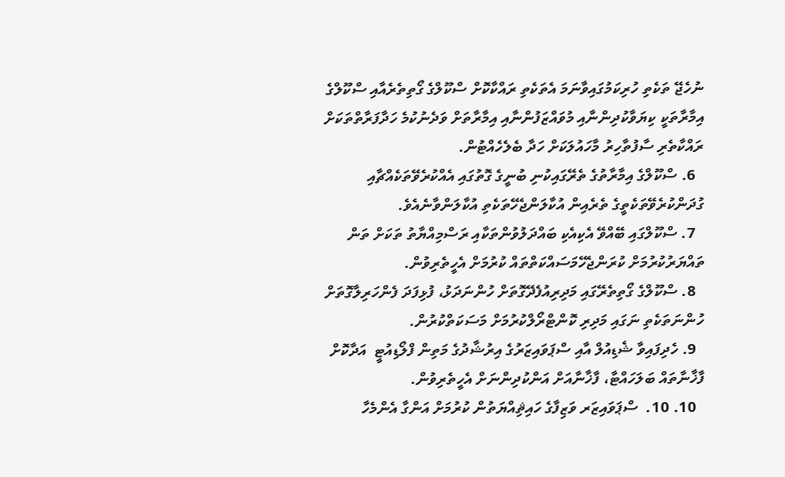ނުހެޖޭ ތަކެތި ހުރިކަމުގައިވާނަމަ އެތަކެތި ރައްކާކޮށް ސްކޫލްގެ ގޯތިތެރެއާއި ސްކޫލްގެ އިމާރާތަކީ ކިޔަވާކުދިންނާއި މުވައްޒަފުންނާއި އިމާރާތަށް ވަދެނުކުމެ ހަދާފަރާތްތަކަށް ރައްކާތެރި ސާފުތާހިރު މާހައުލަކަށް ހަދާ ބެލެހެއްޓުން.
  6. ސްކޫލްގެ އިމާރާތުގެ ތެރޭގައިކުނި ބުނީގެ ގޮތުގައި އެއްކުރެވޭތަކެއްޗާއި ގުދަންކުރެވޭތަކެތީގެ ތެރެއިން އުކާލަންޖެހޭތަކެތި އުކާލަންވާނެއެވެ.
  7. ސްކޫލްގައި ބޭއްވޭ އެކިއެކި ބައްދަލުވުންތަކާއި ރަސްމިއްޔާތު ތަކަށް ތަން ތައްޔަރުކުރުމަށް ކުރަންޖެހޭމަސައްކަތްތައް ކުރުމަށް އެހީތެރިވުން.
  8. ސްކޫލްގެ ގޯތިތެރޭގައި މަދިރިއުފެދޭގޮތަށް ހުންނަދަޅު، ފުޅިފަދަ ފެންހަރިލާގޮތަށް ހުންނަތަކެތި ނަގައި މަދިރި ކޮންޓްރޯލްކުރުމަށް މަސަކަތްކުރުން.
  9. ހެދިފައިވާ ޝެޑިއުލް އާއި ސްޕަވައިޒަރުގެ އިރުޝާދުގެ މަތިން ފްލޯޑިއުޓީ  އަދާކޮށް ފާޚާނާތައް ބަލަހައްޓާ، ފާޚާނާއަށް އަންކުދިންނަށް އެހީތެރިވުން.
  10. 10.  ސްޕަވައިޒަރ ވަޒިފާގެ ހައިޘިއްޔަތުން ކުރުމަށް އަންގާ އެންމެހާ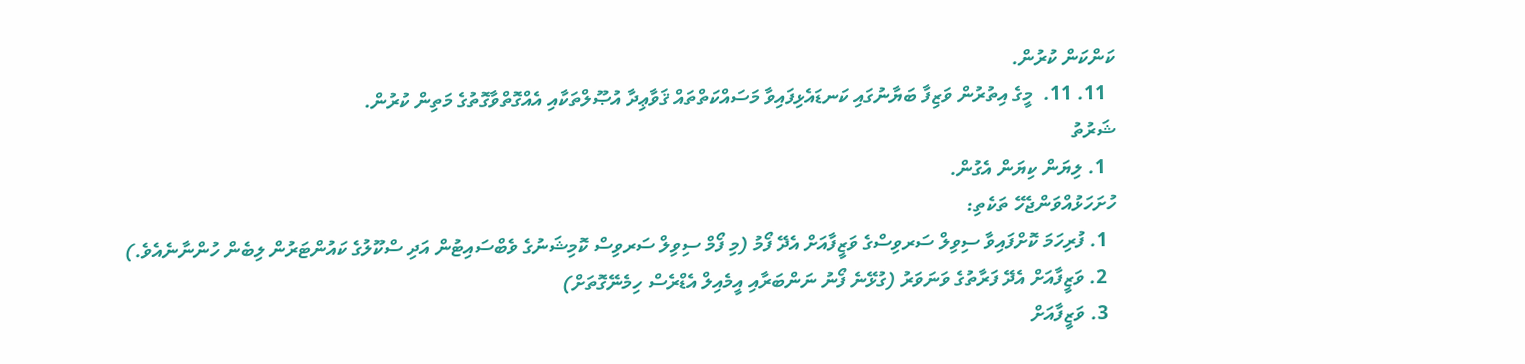ކަންކަން ކުރުން.
  11. 11.  މީގެ އިތުރުން ވަޒިފާ ބަޔާނުގައި ކަނޑައެޅިފައިވާ މަސައްކަތްތައް ޤަވާޢިދާ އުޞޫލްތަކާއި އެއްގޮތްވާގޮތުގެ މަތިން ކުރުން.
ޝަރުތު
  1. ލިޔަން ކިޔަން އެގުން.
ހުށަހަޅުއްވަންޖެހޭ ތަކެތި:
  1. ފުރިހަމަ ކޮށްފައިވާ ސިވިލް ސަރވިސްގެ ވަޒީފާއަށް އެދޭ ފޯމު (މި ފޯމް ސިވިލް ސަރވިސް ކޮމިޝަނުގެ ވެބްސައިޓުން އަދި ސްކޫލުގެ ކައުންޓަރުން ލިބެން ހުންނާނެއެވެ.)
  2. ވަޒީފާއަށް އެދޭ ފަރާތުގެ ވަނަވަރު (ގުޅޭނެ ފޯނު ނަންބަރާއި އީމެއިލް އެޑްރެސް ހިމެނޭގޮތަށް)
  3. ވަޒީފާއަށް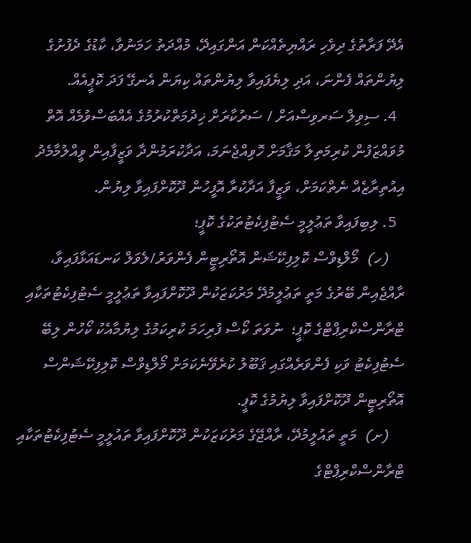އެދޭ ފަރާތުގެ ދިވެހި ރައްޔިތެއްކަން އަންގައިދޭ، މުއްދަތު ހަމަނުވާ، ކާޑުގެ ދެފުށުގެ ލިޔުންތައް ފެންނަ، އަދި ލިޔެފައިވާ ލިޔުންތައް ކިޔަން އެނގޭ ފަދަ ކޮޕީއެއް.
  4. ސިވިލް ސަރވިސްއަށް / ސަރުކާރަށް ޚިދުމަތްކުރުމުގެ އެއްބަސްވުމެއް އޮތް މުވައްޒަފުން ކުރިމަތިލާ މަޤާމަށް ހޮވިއްޖެނަމަ، އަދާކުރަމުންދާ ވަޒީފާއިން ވީއްލުމާމެދު އިއުތިރާޒެއް ނެތްކަމަށް، ވަޒީފާ އަދާކުރާ އޮފީހުން ދޫކޮށްފައިވާ ލިޔުން.
  5. ލިބިފައިވާ ތަޢުލީމީ ސެޓުފިކެޓުތަކުގެ ކޮޕީ؛
    (ހ)  މޯލްޑިވްސް ކޮލިފިކޭޝަން އޮތޯރިޓީން ފެންވަރު/ލެވަލް ކަނޑައަޅާފައިވާ، ރާއްޖެއިން ބޭރުގެ މަތީ ތަޢުލީމުދޭ މަރުކަޒަކުން ދޫކޮށްފައިވާ ތަޢުލީމީ ސެޓުފިކެޓުތަކާއި ޓްރާންސްކްރިޕްޓްގެ ކޮޕީ؛  ނުވަތަ ކޯސް ފުރިހަމަ ކުރިކަމުގެ ލިޔުމާއެކު ކޯހުން ލިބޭ ސެޓުފިކެޓު ވަކި ފެންވަރެއްގައި ޤަބޫލު ކުރެވޭނެކަމަށް މޯލްޑިވްސް ކޮލިފިކޭޝަންސް އޮތޯރިޓީން ދޫކޮށްފައިވާ ލިޔުމުގެ ކޮޕީ.
    (ށ)  މަތީ ތައުލީމުދޭ، ރާއްޖޭގެ މަރުކަޒަކުން ދޫކޮށްފައިވާ ތައުލީމީ ސެޓުފިކެޓުތަކާއި ޓްރާންސްކްރިޕްޓްގެ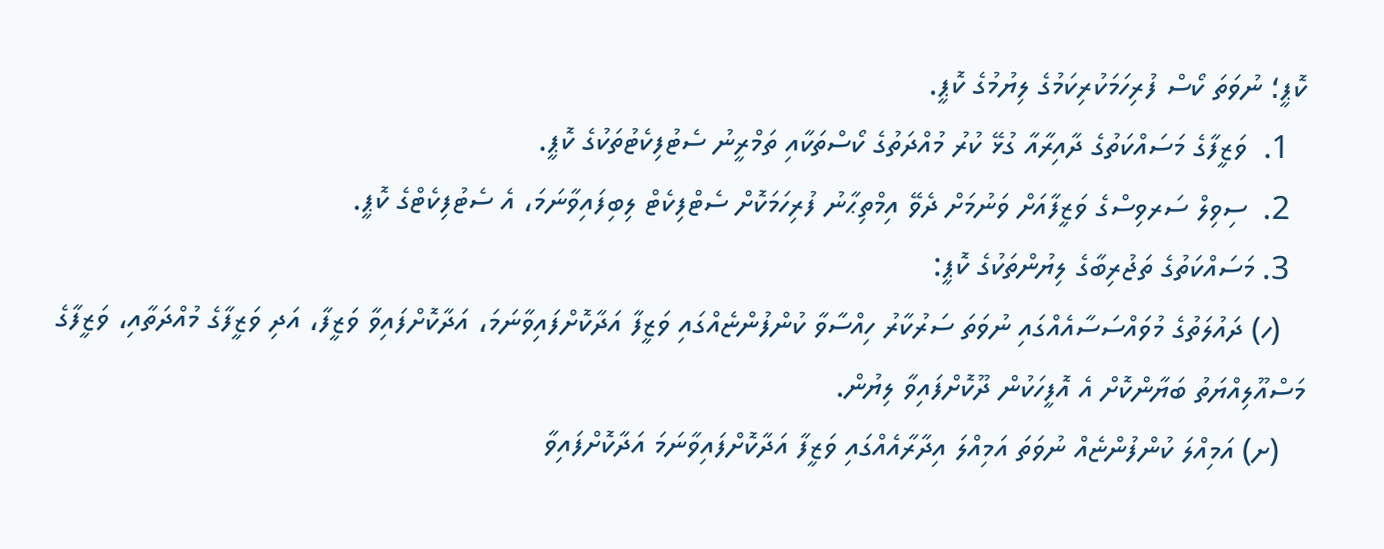ކޮޕީ؛ ނުވަތަ ކޯސް ފުރިހަމަކުރިކަމުގެ ލިޔުމުގެ ކޮޕީ.
  1.  ވަޒީފާގެ މަސައްކަތުގެ ދާއިރާއާ ގުޅޭ ކުރު މުއްދަތުގެ ކޯސްތަކާއި ތަމްރީނު ސެޓުފިކެޓުތަކުގެ ކޮޕީ.
  2.  ސިވިލް ސަރވިސްގެ ވަޒީފާއަށް ވަނުމަށް ދެވޭ އިމްތިޙާނު ފުރިހަމަކޮށް ސެޓްފިކެޓް ލިބިފައިވާނަމަ، އެ ސެޓުފިކެޓްގެ ކޮޕީ.
  3. މަސައްކަތުގެ ތަޖުރިބާގެ ލިޔުންތަކުގެ ކޮޕީ:
   (ހ) ދައުލަތުގެ މުވައްސަސާއެއްގައި ނުވަތަ ސަރުކާރު ހިއްސާވާ ކުންފުންޏެއްގައި ވަޒީފާ އަދާކޮށްފައިވާނަމަ، އަދާކޮށްފައިވާ ވަޒީފާ، އަދި ވަޒީފާގެ މުއްދަތާއި، ވަޒީފާގެ މަސްއޫލިއްޔަތު ބަޔާންކޮށް އެ އޮފީހަކުން ދޫކޮށްފައިވާ ލިޔުން.
   (ށ) އަމިއްލަ ކުންފުންޏެއް ނުވަތަ އަމިއްލަ އިދާރާއެއްގައި ވަޒީފާ އަދާކޮށްފައިވާނަމަ އަދާކޮށްފައިވާ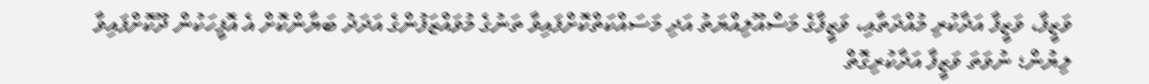ވަޒީފާ، ވަޒީފާ އަދާކުރި މުއްދަތާއި، ވަޒީފާގެ މަސްއޫލިއްޔަތު އަދި މަސައްކަތްކޮށްފައިވާ ތަނުގެ މުވައްޒަފުންގެ އަދަދު ބަޔާންކޮށް އެ އޮފީހަކުން ދޫކޮށްފައިވާ ލިޔުން؛ ނުވަތަ ވަޒީފާ އަދާކުރިގޮތް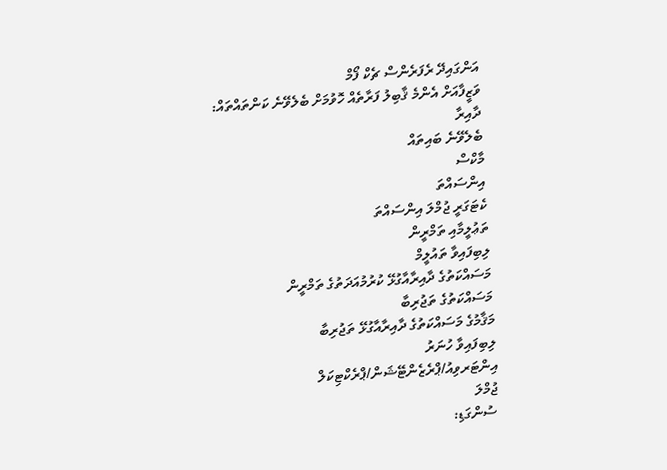އަންގައިދޭ ރެފަރެންސް ޗެކް ފޯމް
ވަޒީފާއަށް އެންމެ ޤާބިލު ފަރާތެއް ހޮވުމަށް ބެލެވޭނެ ކަންތައްތައް:
ދާއިރާ
ބެލެވޭނެ ބައިތައް
މާކްސް
އިންސައްތަ
ކެޓަގަރީ ޖުމްލަ އިންސައްތަ
ތަޢުލީމާއި ތަމްރީން
ލިބިފައިވާ ތައުލީމް
މަސައްކަތުގެ ދާއިރާއާގުޅޭ ކުރުމުއަދަތުގެ ތަމްރީން
މަސައްކަތުގެ ތަޖުރިބާ
މަޤާމުގެ މަސައްކަތުގެ ދާއިރާއާގުޅޭ ތަޖުރިބާ
ލިބިފައިވާ ހުނަރު
އިންޓަރވިއު/ޕްރެޒެންޓޭޝަން/ޕްރެކްޓިކަލް
ޖުމްލަ
 ސުންގަޑި: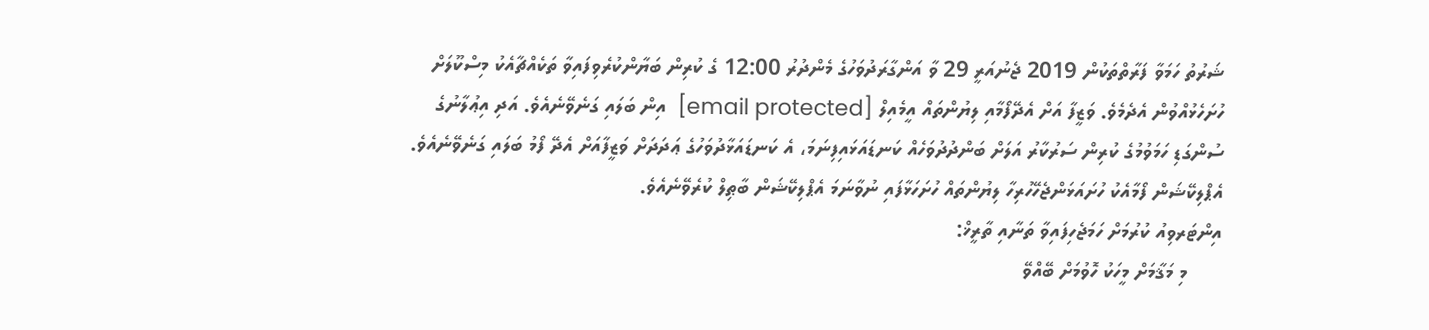ޝަރުތު ހަމަވާ ފަރާތްތަކުން 2019 ޖެނުއަރީ 29 ވާ އަންގާރަދުވަހުގެ މެންދުރު 12:00 ގެ ކުރިން ބަޔާންކުރެވިފައިވާ ތަކެއްޗާއެކު މިސްކޫލަށް ހުށަހެޅުއްވުން އެދެމެވެ. ވަޒީފާ އަށް އެދޭފޯމާއި ލިޔުންތައް އީމެއިލް [email protected]  އިން ބަލައި ގަނެވޭނެއެވެ. އަދި އިޢުލާނުގެ ސުންގަޑި ހަމަވުމުގެ ކުރިން ސަރުކާރު އަލަށް ބަންދުދުވަހެއް ކަނޑައަޅައިފިނަމަ، އެ ކަނޑައަޅާދުވަހުގެ ޢަދަދަށް ވަޒީފާއަށް އެދޭ ފޯމު ބަލައި ގަނެވޭނެއެވެ. އެޕްލިކޭޝަން ފޯމާއެކު ހުށައަޅަންޖެހޭހުރިހާ ލިޔުންތައް ހުށަހަޅާފައި ނުވާނަމަ އެޕްލިކޭޝަން ބާޠިލް ކުރެވޭނެއެވެ.
އިންޓަރވިއު ކުރުމަށް ހަމަޖެހިފައިވާ ތަނާއި ތާރީޚް:
      މި މަޤާމަށް މީހަކު ހޮވުމަށް ބޭއްވޭ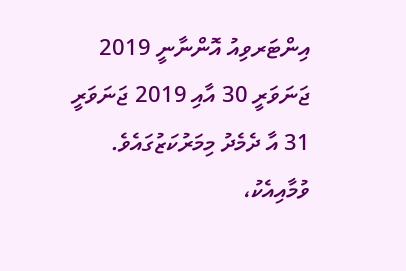އިންޓަރވިއު އޮންނާނީ 2019 ޖަނަވަރީ 30 އާއި 2019 ޖަނަވަރީ 31 އާ ދެމެދު މިމަރުކަޒުގައެވެ. ވުމާއިއެކު،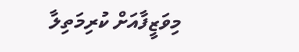މިވަޒީފާއަށް ކުރިމަތިލާ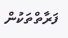ފަރާތްތަކުން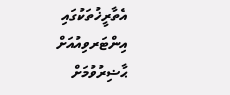އެތާރީޚުތަކުގައި އިންޓަރވިއުއަށް ޙާޟިރުވުމަށް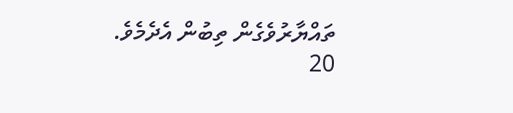ތައްޔާރުވެގެން ތިބުން އެދެމެވެ.
20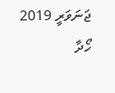ޖަނަވަރީ 2019
ހޯދާ